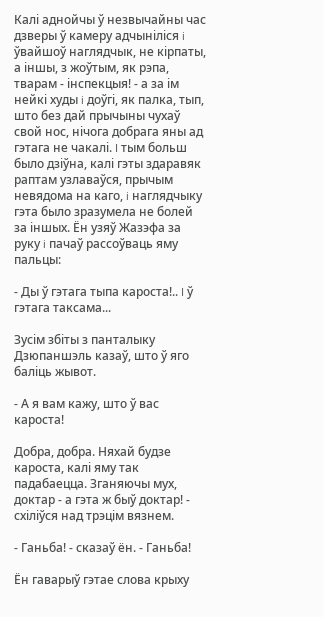Калi аднойчы ў незвычайны час дзверы ў камеру адчынiлiся i ўвайшоў наглядчык, не кiрпаты, а iншы, з жоўтым, як рэпа, тварам - iнспекцыя! - а за iм нейкi худы i доўгi, як палка, тып, што без дай прычыны чухаў свой нос, нiчога добрага яны ад гэтага не чакалi. I тым больш было дзiўна, калi гэты здаравяк раптам узлаваўся, прычым невядома на каго, i наглядчыку гэта было зразумела не болей за iншых. Ён узяў Жазэфа за руку i пачаў рассоўваць яму пальцы:

- Ды ў гэтага тыпа кароста!.. I ў гэтага таксама...

Зусiм збiты з панталыку Дзюпаншэль казаў, што ў яго балiць жывот.

- А я вам кажу, што ў вас кароста!

Добра, добра. Няхай будзе кароста, калi яму так падабаецца. Зганяючы мух, доктар - а гэта ж быў доктар! - схiлiўся над трэцiм вязнем.

- Ганьба! - сказаў ён. - Ганьба!

Ён гаварыў гэтае слова крыху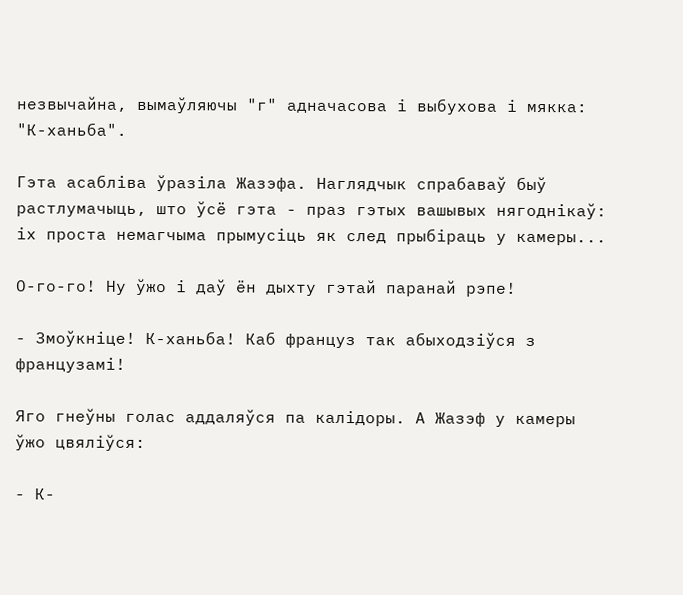незвычайна, вымаўляючы "г" адначасова i выбухова i мякка: "К-ханьба".

Гэта асаблiва ўразiла Жазэфа. Наглядчык спрабаваў быў растлумачыць, што ўсё гэта - праз гэтых вашывых нягоднiкаў: iх проста немагчыма прымусiць як след прыбiраць у камеры...

О-го-го! Ну ўжо i даў ён дыхту гэтай паранай рэпе!

- Змоўкнiце! К-ханьба! Каб француз так абыходзiўся з французамi!

Яго гнеўны голас аддаляўся па калiдоры. А Жазэф у камеры ўжо цвялiўся:

- К-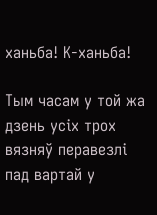ханьба! К-ханьба!

Тым часам у той жа дзень усiх трох вязняў перавезлi пад вартай у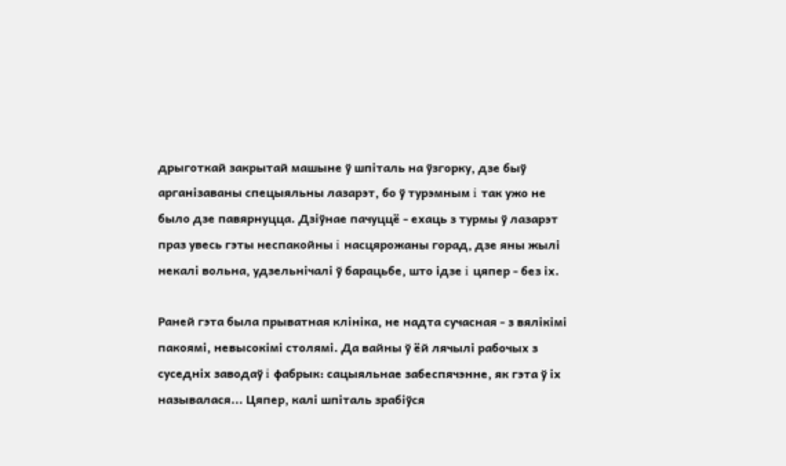дрыготкай закрытай машыне ў шпiталь на ўзгорку, дзе быў арганiзаваны спецыяльны лазарэт, бо ў турэмным i так ужо не было дзе павярнуцца. Дзiўнае пачуццё - ехаць з турмы ў лазарэт праз увесь гэты неспакойны i насцярожаны горад, дзе яны жылi некалi вольна, удзельнiчалi ў барацьбе, што iдзе i цяпер - без iх.

Раней гэта была прыватная клiнiка, не надта сучасная - з вялiкiмi пакоямi, невысокiмi столямi. Да вайны ў ёй лячылi рабочых з суседнiх заводаў i фабрык: сацыяльнае забеспячэнне, як гэта ў iх называлася... Цяпер, калi шпiталь зрабiўся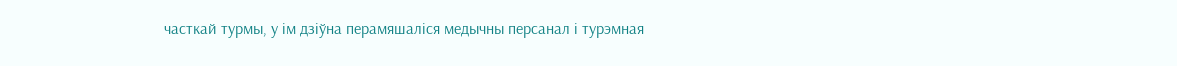часткай турмы, у iм дзiўна перамяшалiся медычны персанал i турэмная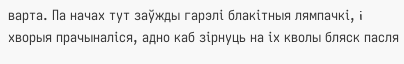варта. Па начах тут заўжды гарэлi блакiтныя лямпачкi, i хворыя прачыналiся, адно каб зiрнуць на iх кволы бляск пасля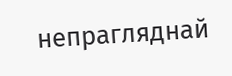непрагляднай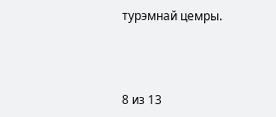турэмнай цемры.



8 из 13